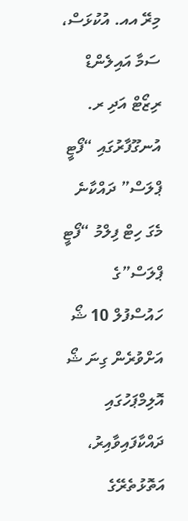މިރޭ އއ. އުކުޅަސް، ސަމާ އައިލެންޑް ރިޒޯޓް އަދި ރ. އުނގޫފާރުގައި “ފޯޓީ ޕްލަސް” ދައްކާނެ
މެގަ ހިޓް ފިލްމު “ފޯޓީ ޕްލަސް”ގެ ހައުސްފުލް 10 ޝޯ އަށްވުރެން ގިނަ ޝޯ އޮލިމްޕަހުގައި ދައްކާފައިވާއިރު، އަތޮޅުތެރޭގެ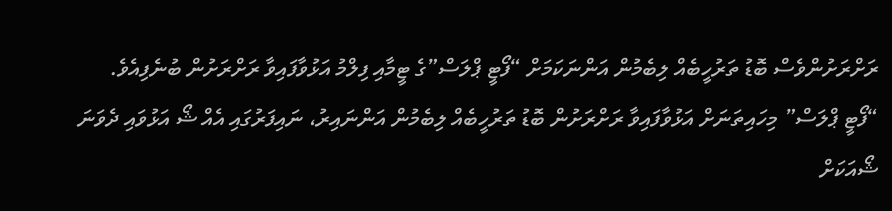ރަށްރަށުންވެސް ބޮޑު ތަރުހީބެއް ލިބެމުން އަންނަކަމަށް “ފޯޓީ ޕްލަސް”ގެ ޓީމާއި ފިލްމު އަޅުވާފައިވާ ރަށްރަށުން ބުނެފިއެވެ.
“ފޯޓީ ޕްލަސް” މިހައިތަނަށް އަޅުވާފައިވާ ރަށްރަށުން ބޮޑު ތަރުހީބެއް ލިބެމުން އަންނައިރު، ނައިފަރުގައި އެއް ޝޯ އަޅުވައި ދެވަނަ ޝޯއަކަށް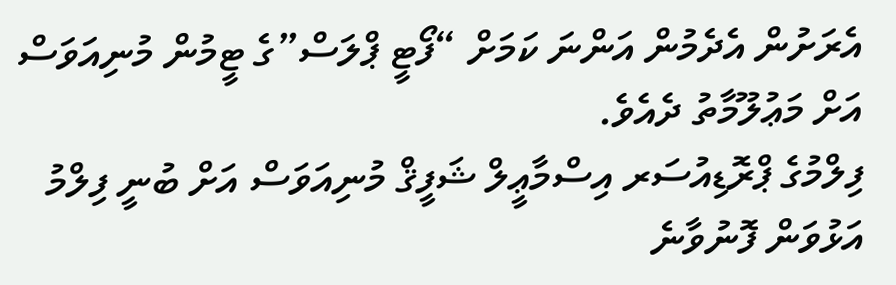އެރަށުން އެދެމުން އަންނަ ކަމަށް “ފޯޓީ ޕްލަސް”ގެ ޓީމުން މުނިއަވަސް އަށް މަޢުލޫމާތު ދެއެވެ.
ފިލްމުގެ ޕްރޮޑިއުސަރ އިސްމާޢީލް ޝަފީޤް މުނިއަވަސް އަށް ބުނީ ފިލްމު އަޅުވަން ފޮނުވާނެ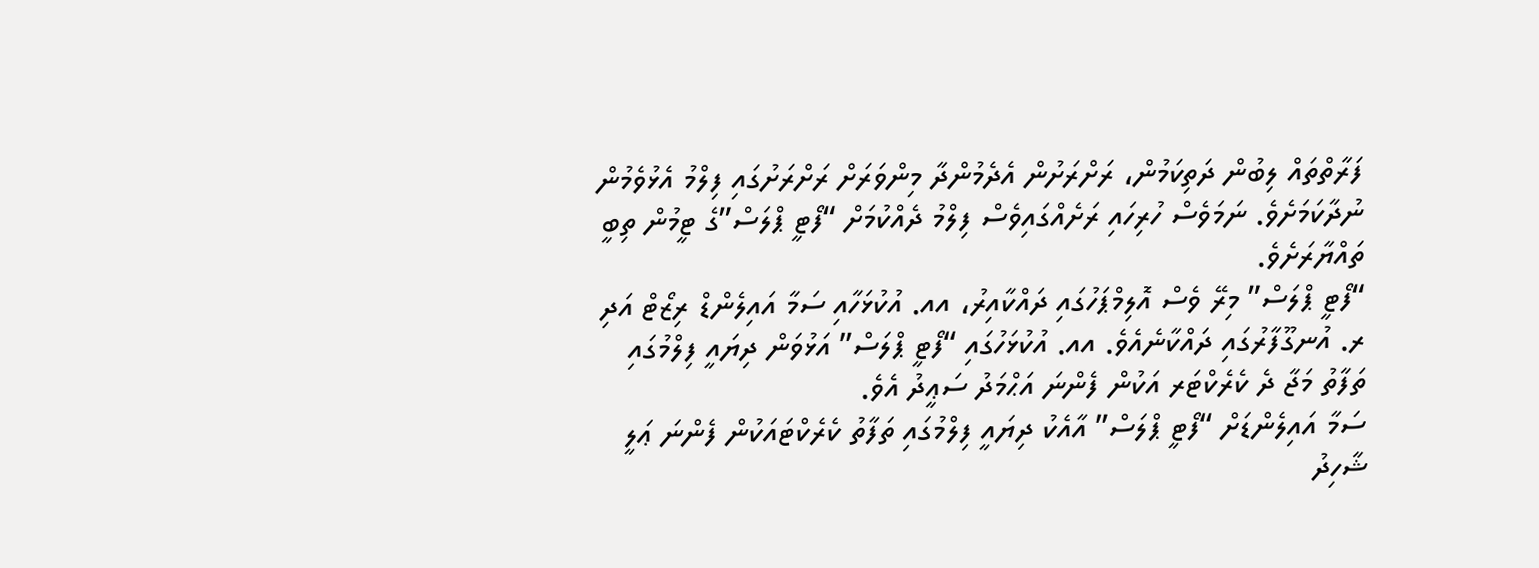ފަރާތްތައް ލިބުން ދަތިކަމުން، ރަށްރަށުން އެދެމުންދާ މިންވަރަށް ރަށްރަށުގައި ފިލްމު އެޅުވެމުން ނުދާކަމަށެވެ. ނަމަވެސް ހުރިހައި ރަށެއްގައިވެސް ފިލްމު ދެއްކުމަށް “ފޯޓީ ޕްލަސް”ގެ ޓީމުން ތިބީ ތައްޔާރަށެވެ.
“ފޯޓީ ޕްލަސް” މިރޭ ވެސް އޮލިމްޕަހުގައި ދައްކާއިރު، އއ. އުކުޅަހާއި ސަމާ އައިލެންޑް ރިޒޯޓް އަދި ރ. އުނގޫފާރުގައި ދައްކާނެއެވެ. އއ. އުކުޅަހުގައި “ފޯޓީ ޕްލަސް” އަޅުވަން ދިޔައީ ފިލްމުގައި ތަފާތު މަޖާ ދެ ކެރެކްޓަރ އަކުން ފެންނަ އަޙްމަދު ސަޢީދު އެވެ.
ސަމާ އައިލެންޑަށް “ފޯޓީ ޕްލަސް” އާއެކު ދިޔައީ ފިލްމުގައި ތަފާތު ކެރެކްޓައަކުން ފެންނަ ޢަލީ ޝާހިދު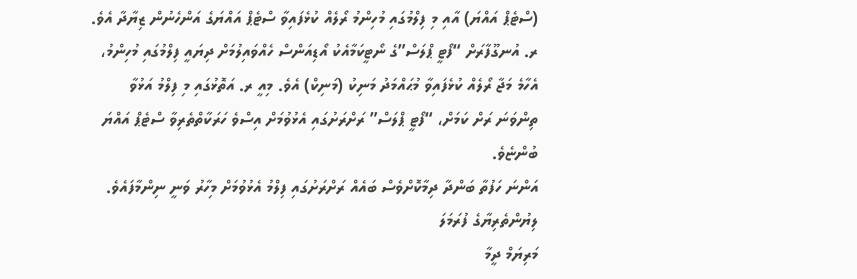(ސްޓެޕް އައްޔަ) އާއި މި ފިލްމުގައި މުހިންމު ރޯލެއް ކުޅެފައިވާ ސްޓެޕް އައްޔަގެ އަންހެނުން ޒިޔާދާ އެވެ.
ރ. އުނގޫފާރަށް “ފޯޓީ ޕްލަސް”ގެ ނޯޓީކަމާއެކު އޯޑިއަންސް ހެއްވައިލުމަށް ދިޔައީ ފިލްމުގައި މުހިންމު، އެހާމެ މަޖާ ރޯލެއް ކުޅެފައިވާ މުޙައްމަދު މަނިކު (މަނިކް) އެވެ. މިއީ ރ. އަތޮޅުގައި މި ފިލްމު އަޅުވާ ތިންވަނަ ރަށް ކަމަށް، “ފޯޓީ ޕްލަސް” ރަށްރަށުގައި އެޅުވުމަށް އިސްވެ ހަރަކާތްތެރިވާ ސްޓެޕް އައްޔަ ބުންޏެވެ.
އަންނަ ހަފުތާ ބަންދާ ދިމާކޮށްވެސް ބައެއް ރަށްރަށުގައި ފިލްމު އެޅުވުމަށް މިހާރު ވަނީ ނިންމާފައެވެ.
ލިޔުންތެރިޔާގެ ފުރަމަލަ
މަރިޔަމް ދީމާ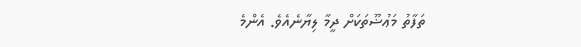ތަފާތު މަޢުޟޫތަކަށް ދީމާ ލިޔާނެއެވެ. އެންމެ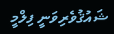ޝައުޤުވެރިވަނީ ފިލްމީ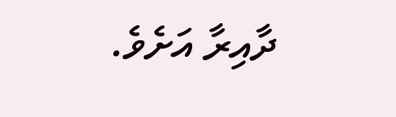ދާއިރާ އަށެވެ.